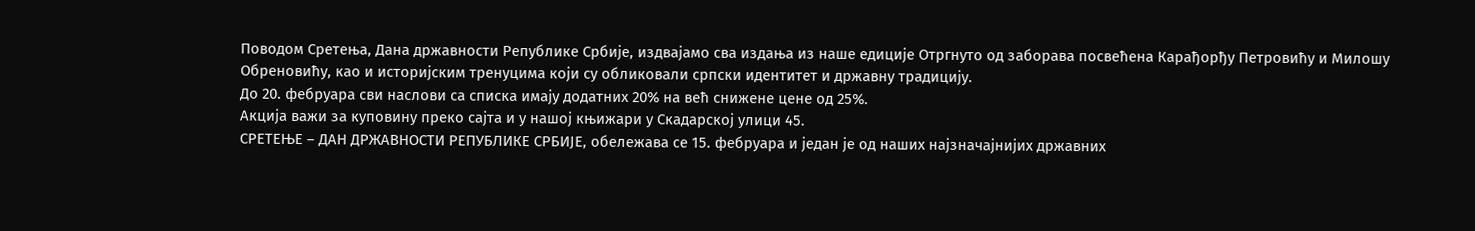Поводом Сретења, Дана државности Републике Србије, издвајамо сва издања из наше едиције Отргнуто од заборава посвећена Карађорђу Петровићу и Милошу Обреновићу, као и историјским тренуцима који су обликовали српски идентитет и државну традицију.
До 20. фебруара сви наслови са списка имају додатних 20% на већ снижене цене од 25%.
Акција важи за куповину преко сајта и у нашој књижари у Скадарској улици 45.
СРЕТЕЊЕ – ДАН ДРЖАВНОСТИ РЕПУБЛИКЕ СРБИЈЕ, обележава се 15. фебруара и један је од наших најзначајнијих државних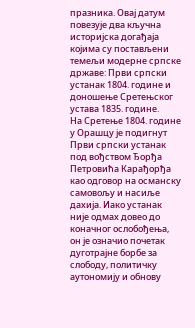празника. Овај датум повезује два кључна историјска догађаја којима су постављени темељи модерне српске државе: Први српски устанак 1804. године и доношење Сретењског устава 1835. године.
На Сретење 1804. године у Орашцу је подигнут Први српски устанак под вођством Ђорђа Петровића Карађорђа као одговор на османску самовољу и насиље дахија. Иако устанак није одмах довео до коначног ослобођења, он је означио почетак дуготрајне борбе за слободу, политичку аутономију и обнову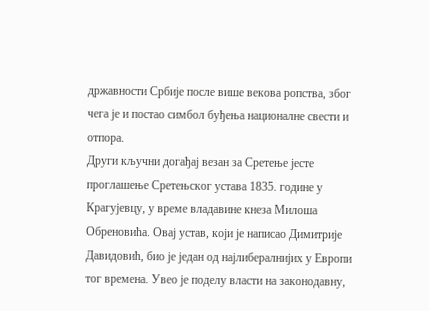државности Србије после више векова ропства, због чега је и постао симбол буђења националне свести и отпора.
Други кључни догађај везан за Сретење јесте проглашење Сретењског устава 1835. године у Крагујевцу, у време владавине кнеза Милоша Обреновића. Овај устав, који је написао Димитрије Давидовић, био је један од најлибералнијих у Европи тог времена. Увео је поделу власти на законодавну,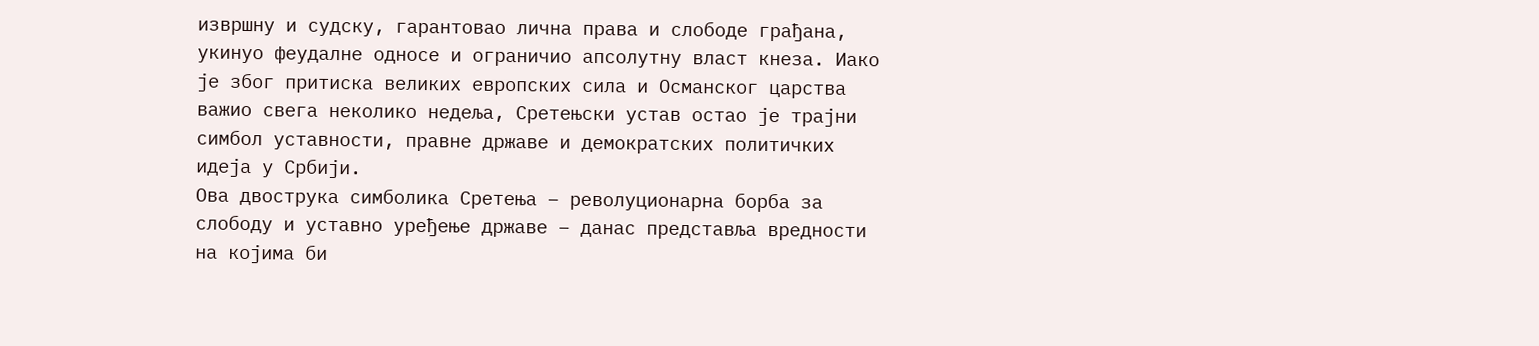извршну и судску, гарантовао лична права и слободе грађана, укинуо феудалне односе и ограничио апсолутну власт кнеза. Иако је због притиска великих европских сила и Османског царства важио свега неколико недеља, Сретењски устав остао је трајни симбол уставности, правне државе и демократских политичких идеја у Србији.
Ова двострука симболика Сретења – револуционарна борба за слободу и уставно уређење државе – данас представља вредности на којима би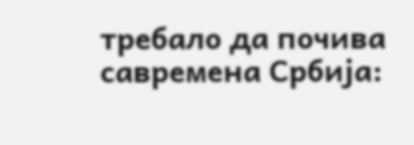требало да почива савремена Србија: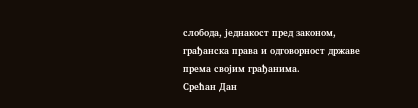слобода, једнакост пред законом, грађанска права и одговорност државе према својим грађанима.
Срећан Дан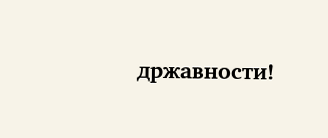државности!